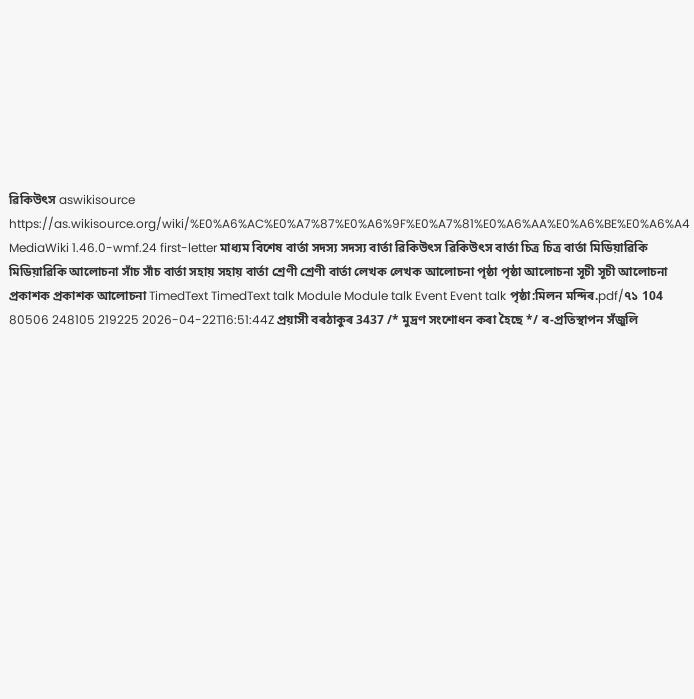ৱিকিউৎস aswikisource https://as.wikisource.org/wiki/%E0%A6%AC%E0%A7%87%E0%A6%9F%E0%A7%81%E0%A6%AA%E0%A6%BE%E0%A6%A4 MediaWiki 1.46.0-wmf.24 first-letter মাধ্যম বিশেষ বাৰ্তা সদস্য সদস্য বাৰ্তা ৱিকিউৎস ৱিকিউৎস বাৰ্তা চিত্ৰ চিত্ৰ বাৰ্তা মিডিয়াৱিকি মিডিয়াৱিকি আলোচনা সাঁচ সাঁচ বাৰ্তা সহায় সহায় বাৰ্তা শ্ৰেণী শ্ৰেণী বাৰ্তা লেখক লেখক আলোচনা পৃষ্ঠা পৃষ্ঠা আলোচনা সূচী সূচী আলোচনা প্ৰকাশক প্ৰকাশক আলোচনা TimedText TimedText talk Module Module talk Event Event talk পৃষ্ঠা:মিলন মন্দিৰ.pdf/৭১ 104 80506 248105 219225 2026-04-22T16:51:44Z প্ৰয়াসী বৰঠাকুৰ 3437 /* মুদ্ৰণ সংশোধন কৰা হৈছে */ ৰ-প্ৰতিস্থাপন সঁজুলি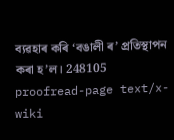ব্যৱহাৰ কৰি ‘বঙালী ৰ’ প্ৰতিস্থাপন কৰা হ’ল। 248105 proofread-page text/x-wiki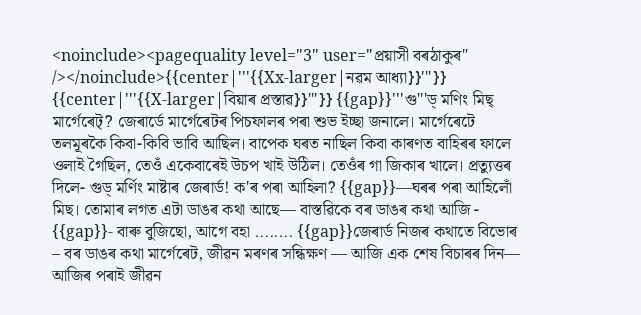<noinclude><pagequality level="3" user="প্ৰয়াসী বৰঠাকুৰ" /></noinclude>{{center|'''{{Xx-larger|নৱম আধ্যা}}'''}} {{center|'''{{X-larger|বিয়াৰ প্ৰস্তাৱ}}'''}} {{gap}}'''গু'''ড্ মণিং মিছ্ মাৰ্গেৰেট্? জেৰাৰ্ডে মাৰ্গেৰেটৰ পিচফালৰ পৰা শুভ ইচ্ছা জনালে। মাৰ্গেৰেটে তলমূৰকৈ কিবা-কিবি ভাবি আছিল। বাপেক ঘৰত নাছিল কিবা কাৰণত বাহিৰৰ ফালে ওলাই গৈছিল, তেওঁ একেবাৰেই উচপ খাই উঠিল। তেওঁৰ গা জিকাৰ খালে। প্ৰত্যুত্তৰ দিলে- গুড্ মৰ্ণিং মাষ্টাৰ জেৰাৰ্ড! ক'ৰ পৰা আহিলা? {{gap}}—ঘৰৰ পৰা আহিলোঁ মিছ। তোমাৰ লগত এটা ডাঙৰ কথা আছে— বাস্তৱিকে বৰ ডাঙৰ কথা আজি - {{gap}}- বাৰু বুজিছো, আগে বহা ........ {{gap}}জেৰাৰ্ড নিজৰ কথাতে বিভোৰ – বৰ ডাঙৰ কথা মাৰ্গেৰেট, জীৱন মৰণৰ সন্ধিক্ষণ — আজি এক শেষ বিচাৰৰ দিন— আজিৰ পৰাই জীৱন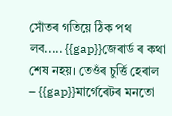সোঁতৰ গতিয়ে ঠিক পথ লব..... {{gap}}জেৰাৰ্ড ৰ কথা শেষ নহয়। তেওঁৰ চুৰ্ত্তি হেৰাল – {{gap}}মাৰ্গেৰেটৰ মনতো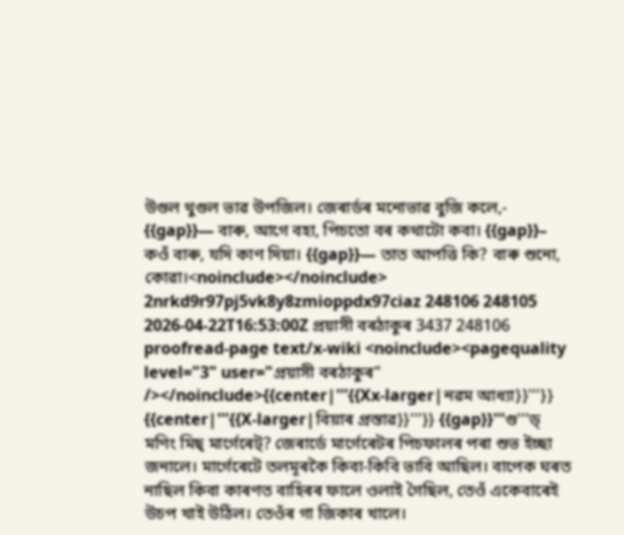উগুল থুগুল ভাৱ উপজিল। জেৰাৰ্ডৰ মনোভাৱ বুজি কলে,- {{gap}}— বাৰু, আগে বহা, পিচতো বৰ কথাটো কবা। {{gap}}– কওঁ বাৰু, যদি কাণ দিয়া। {{gap}}— তাত আপত্তি কি? বাৰু শুনো, কোৱা।<noinclude></noinclude> 2nrkd9r97pj5vk8y8zmioppdx97ciaz 248106 248105 2026-04-22T16:53:00Z প্ৰয়াসী বৰঠাকুৰ 3437 248106 proofread-page text/x-wiki <noinclude><pagequality level="3" user="প্ৰয়াসী বৰঠাকুৰ" /></noinclude>{{center|'''{{Xx-larger|নৱম আধ্যা}}'''}} {{center|'''{{X-larger|বিয়াৰ প্ৰস্তাৱ}}'''}} {{gap}}'''গু'''ড্ মণিং মিছ্ মাৰ্গেৰেট্? জেৰাৰ্ডে মাৰ্গেৰেটৰ পিচফালৰ পৰা শুভ ইচ্ছা জনালে। মাৰ্গেৰেটে তলমূৰকৈ কিবা-কিবি ভাবি আছিল। বাপেক ঘৰত নাছিল কিবা কাৰণত বাহিৰৰ ফালে ওলাই গৈছিল, তেওঁ একেবাৰেই উচপ খাই উঠিল। তেওঁৰ গা জিকাৰ খালে।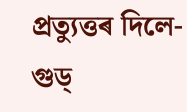প্ৰত্যুত্তৰ দিলে- গুড্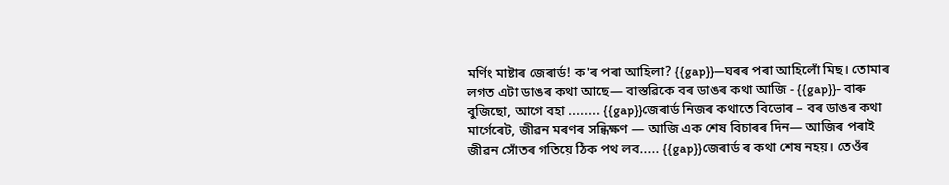মৰ্ণিং মাষ্টাৰ জেৰাৰ্ড! ক'ৰ পৰা আহিলা? {{gap}}—ঘৰৰ পৰা আহিলোঁ মিছ। তোমাৰ লগত এটা ডাঙৰ কথা আছে— বাস্তৱিকে বৰ ডাঙৰ কথা আজি - {{gap}}- বাৰু বুজিছো, আগে বহা ........ {{gap}}জেৰাৰ্ড নিজৰ কথাতে বিভোৰ – বৰ ডাঙৰ কথা মাৰ্গেৰেট, জীৱন মৰণৰ সন্ধিক্ষণ — আজি এক শেষ বিচাৰৰ দিন— আজিৰ পৰাই জীৱন সোঁতৰ গতিয়ে ঠিক পথ লব..... {{gap}}জেৰাৰ্ড ৰ কথা শেষ নহয়। তেওঁৰ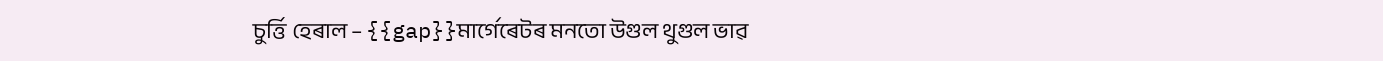চুৰ্ত্তি হেৰাল – {{gap}}মাৰ্গেৰেটৰ মনতো উগুল থুগুল ভাৱ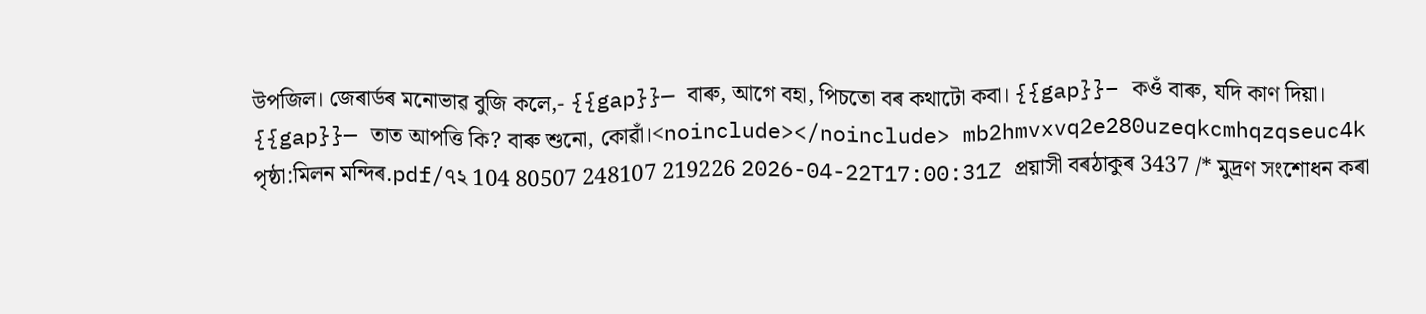উপজিল। জেৰাৰ্ডৰ মনোভাৱ বুজি কলে,- {{gap}}— বাৰু, আগে বহা, পিচতো বৰ কথাটো কবা। {{gap}}– কওঁ বাৰু, যদি কাণ দিয়া। {{gap}}— তাত আপত্তি কি? বাৰু শুনো, কোৱাঁ।<noinclude></noinclude> mb2hmvxvq2e280uzeqkcmhqzqseuc4k পৃষ্ঠা:মিলন মন্দিৰ.pdf/৭২ 104 80507 248107 219226 2026-04-22T17:00:31Z প্ৰয়াসী বৰঠাকুৰ 3437 /* মুদ্ৰণ সংশোধন কৰা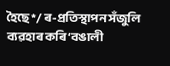হৈছে */ ৰ-প্ৰতিস্থাপন সঁজুলি ব্যৱহাৰ কৰি ‘বঙালী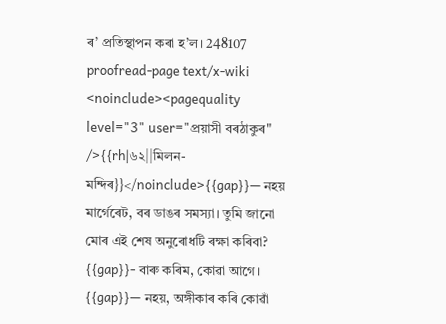ৰ’ প্ৰতিস্থাপন কৰা হ’ল। 248107 proofread-page text/x-wiki <noinclude><pagequality level="3" user="প্ৰয়াসী বৰঠাকুৰ" />{{rh|৬২||মিলন-মন্দিৰ}}</noinclude>{{gap}}— নহয় মাৰ্গেৰেট, বৰ ডাঙৰ সমস্যা। তুমি জানো মোৰ এই শেষ অনুৰোধটি ৰক্ষা কৰিবা? {{gap}}- বাৰু কৰিম, কোৱা আগে। {{gap}}— নহয়, অঙ্গীকাৰ কৰি কোৱাঁ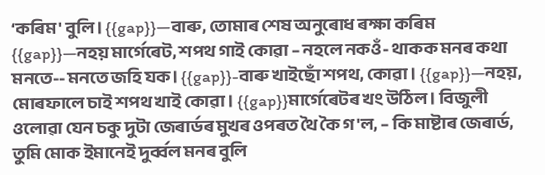‘কৰিম' বুলি। {{gap}}—বাৰু, তোমাৰ শেষ অনুৰোধ ৰক্ষা কৰিম {{gap}}—নহয় মাৰ্গেৰেট, শপথ গাই কোৱা – নহলে নকওঁ- থাকক মনৰ কথা মনতে-- মনতে জহি যক। {{gap}}-বাৰু খাইছোঁ শপথ, কোৱা। {{gap}}—নহয়, মোৰফালে চাই শপথ খাই কোৱা। {{gap}}মাৰ্গেৰেটৰ খং উঠিল। বিজুলী ওলোৱা যেন চকু দুটা জেৰাৰ্ডৰ মুখৰ ওপৰত থৈ কৈ গ'ল, – কি মাষ্টাৰ জেৰাৰ্ড, তুমি মোক ইমানেই দুৰ্ব্বল মনৰ বুলি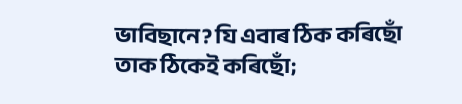ভাবিছানে? যি এবাৰ ঠিক কৰিছোঁ তাক ঠিকেই কৰিছোঁ;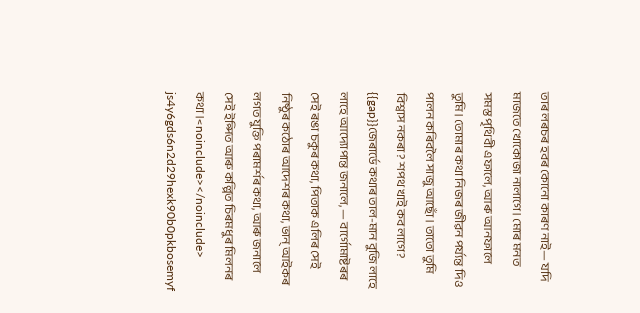তাৰ লৰচৰ হবৰ কোনো কাৰণ নাই— যদি মাজতে খোকোজা নালাগে। মোৰ মনত সমস্ত পৃথিবী এফালে, আৰু আনফালে তুমি। তোমাৰ কথা নিজৰ জীৱন পৰ্য্যন্ত দিও পালন কৰিবলৈ সাজু আছোঁ। তাতো তুমি বিশ্বাস নকৰা? শপথ খাই কব লাগে? {{gap}}জেৰাৰ্ডে কথাৰ তাল-মান বুজি লাহে লাহে আদ্যোপান্ত জনালে, — বাৰ্গোমাষ্টৰৰ সেই ৰঙা চকুৰ কথা, পিতাক এলিৰ সেই নিষ্ঠুৰ কঠোৰ আদেশৰ কথা, ভান্ আইকৰ লগত যুক্তি পৰামৰ্শৰ কথা, আৰু জনালে সেই ইপ্সিত আৰু কল্পিত চিৰমধুৰ মিলনৰ কথা।<noinclude></noinclude> js4y6gds6n2d29hexk90b0pkbosemyf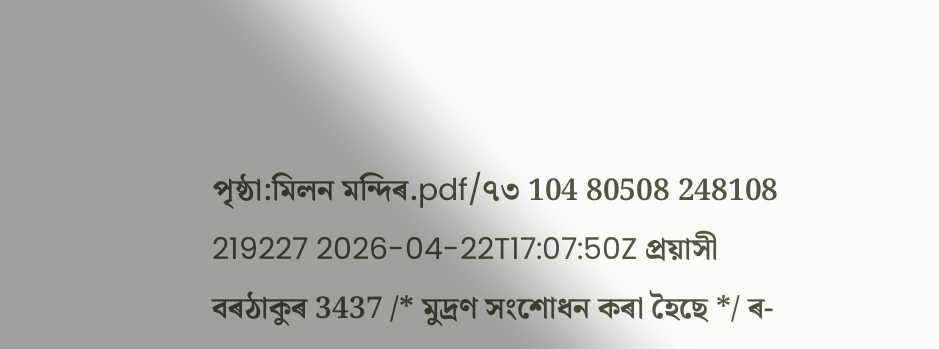পৃষ্ঠা:মিলন মন্দিৰ.pdf/৭৩ 104 80508 248108 219227 2026-04-22T17:07:50Z প্ৰয়াসী বৰঠাকুৰ 3437 /* মুদ্ৰণ সংশোধন কৰা হৈছে */ ৰ-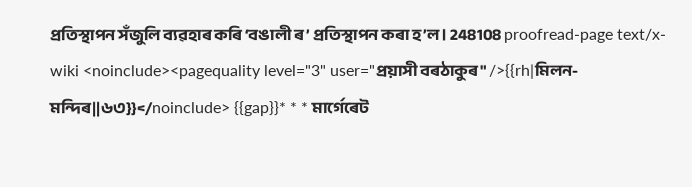প্ৰতিস্থাপন সঁজুলি ব্যৱহাৰ কৰি ‘বঙালী ৰ’ প্ৰতিস্থাপন কৰা হ’ল। 248108 proofread-page text/x-wiki <noinclude><pagequality level="3" user="প্ৰয়াসী বৰঠাকুৰ" />{{rh|মিলন-মন্দিৰ||৬৩}}</noinclude> {{gap}}* * * মাৰ্গেৰেট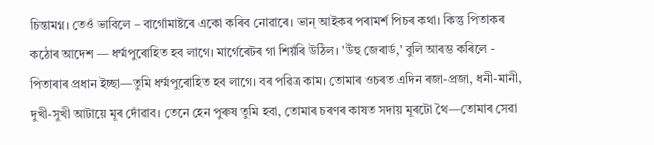চিন্তামগ্ন। তেওঁ ভাবিলে – বাৰ্গোমাষ্টৰে একো কৰিব নোৱাৰে। ভান্ আইকৰ পৰামৰ্শ পিচৰ কথা। কিন্তু পিতাকৰ কঠোৰ আদেশ — ধৰ্ম্মপুৰোহিত হব লাগে। মাৰ্গেৰেটৰ গা শিয়ঁৰি উঠিল। 'উঁহু জেৰাৰ্ড,' বুলি আৰম্ভ কৰিলে - পিতাৰাৰ প্ৰধান ইচ্ছা—তুমি ধৰ্ম্মপুৰোহিত হব লাগে। বৰ পৱিত্ৰ কাম। তোমাৰ ওচৰত এদিন ৰজা-প্ৰজা, ধনী-মানী, দুখী-সুখী আটায়ে মূৰ দোঁৱাব। তেনে হেন পুৰুষ তুমি হবা, তোমাৰ চৰণৰ কাষত সদায় মূৰটো থৈ—তোমাৰ সেৱা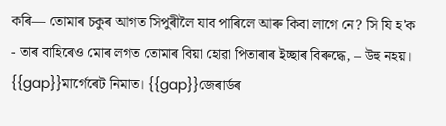কৰি— তোমাৰ চকুৰ আগত সিপুৰীলৈ যাব পাৰিলে আৰু কিবা লাগে নে? সি যি হ'ক - তাৰ বাহিৰেও মোৰ লগত তোমাৰ বিয়া হোৱা পিতাৰাৰ ইচ্ছাৰ বিৰুদ্ধে, – উহু নহয়। {{gap}}মাৰ্গেৰেট নিমাত। {{gap}}জেৰাৰ্ডৰ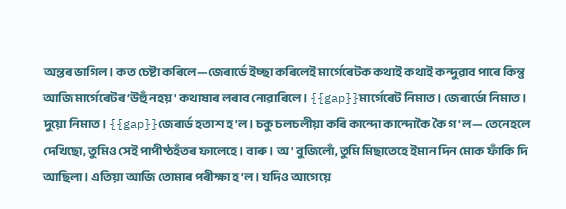অন্তৰ ভাগিল। কত চেষ্টা কৰিলে—জেৰাৰ্ডে ইচ্ছা কৰিলেই মাৰ্গেৰেটক কথাই কথাই কন্দুৱাব পাৰে কিন্তু আজি মাৰ্গেৰেটৰ ‘উহুঁ নহয়' কথাষাৰ লৰাব নোৱাৰিলে। {{gap}}মাৰ্গেৰেট নিমাত। জেৰাৰ্ডো নিমাত। দুয়ো নিমাত। {{gap}}জেৰাৰ্ড হতাশ হ'ল। চকু চলচলীয়া কৰি কান্দো কান্দোকৈ কৈ গ’ল— তেনেহলে দেখিছো, তুমিও সেই পাপীষ্ঠহঁতৰ ফালেহে। বাৰু। অ' বুজিলোঁ, তুমি মিছাতেহে ইমান দিন মোক ফাঁকি দি আছিলা। এতিয়া আজি তোমাৰ পৰীক্ষা হ'ল। যদিও আগেয়ে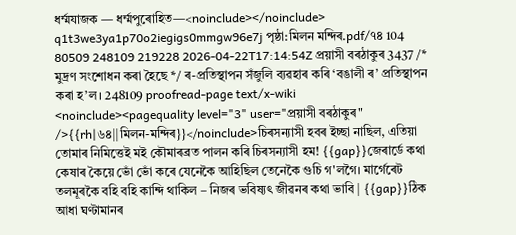ধৰ্ম্মযাজক — ধৰ্ম্মপুৰোহিত—<noinclude></noinclude> q1t3we3ya1p70o2iegigs0mmgw96e7j পৃষ্ঠা:মিলন মন্দিৰ.pdf/৭৪ 104 80509 248109 219228 2026-04-22T17:14:54Z প্ৰয়াসী বৰঠাকুৰ 3437 /* মুদ্ৰণ সংশোধন কৰা হৈছে */ ৰ-প্ৰতিস্থাপন সঁজুলি ব্যৱহাৰ কৰি ‘বঙালী ৰ’ প্ৰতিস্থাপন কৰা হ’ল। 248109 proofread-page text/x-wiki <noinclude><pagequality level="3" user="প্ৰয়াসী বৰঠাকুৰ" />{{rh|৬৪||মিলন-মন্দিৰ}}</noinclude>চিৰসন্যাসী হবৰ ইচ্ছা নাছিল, এতিয়া তোমাৰ নিমিত্তেই মই কৌমাৰব্ৰত পালন কৰি চিৰসন্যাসী হম! {{gap}}জেৰাৰ্ডে কথা কেষাৰ কৈয়ে ভোঁ ভোঁ কৰে যেনেকৈ আহিছিল তেনেকৈ গুচি গ'লগৈ। মাৰ্গেৰেট তলমূৰকৈ বহি বহি কান্দি থাকিল – নিজৰ ভবিষ্যৎ জীৱনৰ কথা ভাবি | {{gap}}ঠিক আধা ঘণ্টামানৰ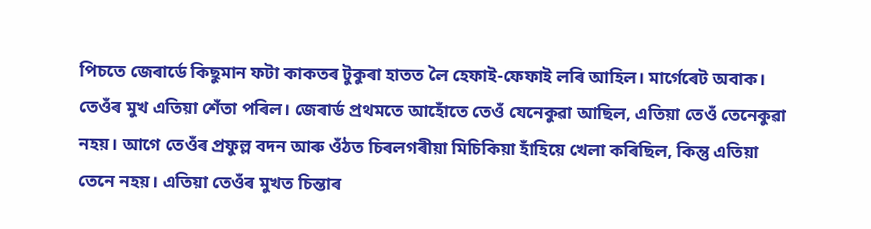পিচতে জেৰাৰ্ডে কিছুমান ফটা কাকতৰ টুকুৰা হাতত লৈ হেফাই-ফেফাই লৰি আহিল। মাৰ্গেৰেট অবাক। তেওঁৰ মুখ এতিয়া শেঁতা পৰিল। জেৰাৰ্ড প্ৰথমতে আহোঁতে তেওঁ যেনেকুৱা আছিল, এতিয়া তেওঁ তেনেকুৱা নহয়। আগে তেওঁৰ প্ৰফুল্ল বদন আৰু ওঁঠত চিৰলগৰীয়া মিচিকিয়া হাঁহিয়ে খেলা কৰিছিল, কিন্তু এতিয়া তেনে নহয়। এতিয়া তেওঁৰ মুখত চিন্তাৰ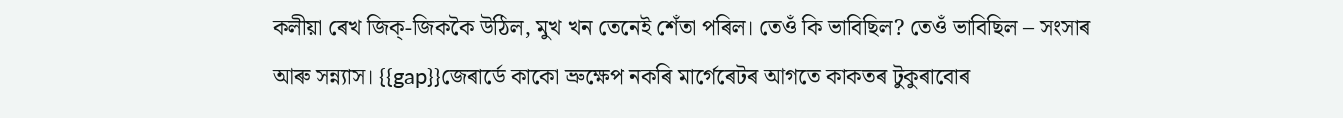কলীয়া ৰেখ জিক্-জিককৈ উঠিল, মুখ খন তেনেই শেঁতা পৰিল। তেওঁ কি ভাবিছিল? তেওঁ ভাবিছিল – সংসাৰ আৰু সন্ন্যাস। {{gap}}জেৰাৰ্ডে কাকো ভ্ৰুক্ষেপ নকৰি মাৰ্গেৰেটৰ আগতে কাকতৰ টুকুৰাবোৰ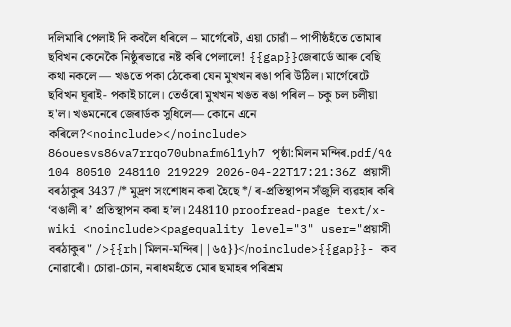দলিমাৰি পেলাই দি কবলৈ ধৰিলে – মাৰ্গেৰেট, এয়া চোৱাঁ – পাপীষ্ঠহঁতে তোমাৰ ছবিখন কেনেকৈ নিষ্ঠুৰভাৱে নষ্ট কৰি পেলালে! {{gap}}জেৰাৰ্ডে আৰু বেছি কথা নকলে — খঙতে পকা ঠেকেৰা যেন মুখখন ৰঙা পৰি উঠিল। মাৰ্গেৰেটে ছবিখন ঘূৰাই- পকাই চালে। তেওঁৰো মুখখন খঙত ৰঙা পৰিল – চকু চল চলীয়া হ'ল। খঙমনেৰে জেৰাৰ্ডক সুধিলে— কোনে এনে কৰিলে?<noinclude></noinclude> 86ouesvs86va7rrqo70ubnafm6l1yh7 পৃষ্ঠা:মিলন মন্দিৰ.pdf/৭৫ 104 80510 248110 219229 2026-04-22T17:21:36Z প্ৰয়াসী বৰঠাকুৰ 3437 /* মুদ্ৰণ সংশোধন কৰা হৈছে */ ৰ-প্ৰতিস্থাপন সঁজুলি ব্যৱহাৰ কৰি ‘বঙালী ৰ’ প্ৰতিস্থাপন কৰা হ’ল। 248110 proofread-page text/x-wiki <noinclude><pagequality level="3" user="প্ৰয়াসী বৰঠাকুৰ" />{{rh|মিলন-মন্দিৰ||৬৫}}</noinclude>{{gap}}- কব নোৱাৰোঁ। চোৱা-চোন, নৰাধমহঁতে মোৰ ছমাহৰ পৰিশ্ৰম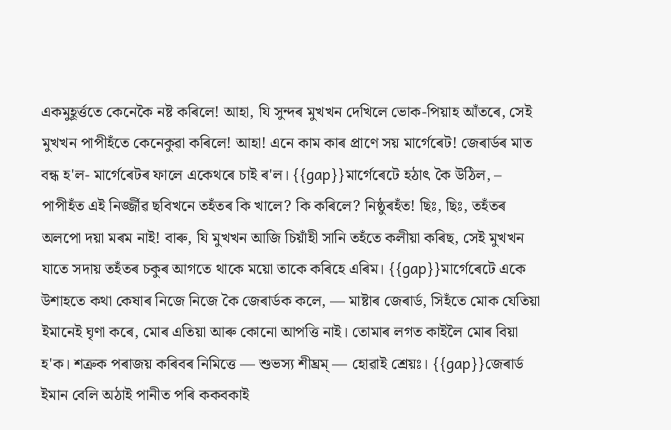একমুহূৰ্ত্ততে কেনেকৈ নষ্ট কৰিলে! আহা, যি সুন্দৰ মুখখন দেখিলে ভোক-পিয়াহ আঁতৰে, সেই মুখখন পাপীহঁতে কেনেকুৱা কৰিলে! আহা! এনে কাম কাৰ প্ৰাণে সয় মাৰ্গেৰেট! জেৰাৰ্ডৰ মাত বন্ধ হ'ল- মাৰ্গেৰেটৰ ফালে একেথৰে চাই ৰ'ল। {{gap}}মাৰ্গেৰেটে হঠাৎ কৈ উঠিল, – পাপীহঁত এই নিৰ্জ্জীৱ ছবিখনে তহঁতৰ কি খালে? কি কৰিলে? নিষ্ঠুৰহঁত! ছিঃ, ছিঃ, তহঁতৰ অলপো দয়া মৰম নাই! বাৰু, যি মুখখন আজি চিয়াঁহী সানি তহঁতে কলীয়া কৰিছ, সেই মুখখন যাতে সদায় তহঁতৰ চকুৰ আগতে থাকে ময়ো তাকে কৰিহে এৰিম। {{gap}}মাৰ্গেৰেটে একে উশাহতে কথা কেষাৰ নিজে নিজে কৈ জেৰাৰ্ডক কলে, — মাষ্টাৰ জেৰাৰ্ড, সিহঁতে মোক যেতিয়া ইমানেই ঘৃণা কৰে, মোৰ এতিয়া আৰু কোনো আপত্তি নাই। তোমাৰ লগত কাইলৈ মোৰ বিয়া হ'ক। শত্ৰুক পৰাজয় কৰিবৰ নিমিত্তে — শুভস্য শীঘ্ৰম্ — হোৱাই শ্ৰেয়ঃ। {{gap}}জেৰাৰ্ড ইমান বেলি অঠাই পানীত পৰি ককবকাই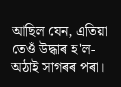আছিল যেন, এতিয়া তেওঁ উদ্ধাৰ হ'ল- অঠাই সাগৰৰ পৰা।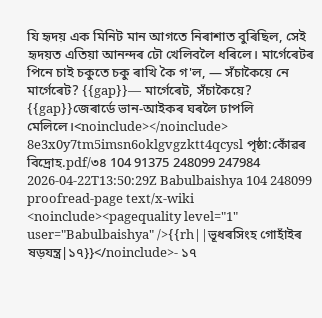যি হৃদয় এক মিনিট মান আগতে নিৰাশাত বুৰিছিল, সেই হৃদয়ত এতিয়া আনন্দৰ ঢৌ খেলিবলৈ ধৰিলে। মাৰ্গেৰেটৰ পিনে চাই চকুতে চকু ৰাখি কৈ গ'ল, — সঁচাকৈয়ে নে মাৰ্গেৰেট? {{gap}}— মাৰ্গেৰেট, সঁচাকৈয়ে? {{gap}}জেৰাৰ্ডে ভান-আইকৰ ঘৰলৈ ঢাপলি মেলিলে।<noinclude></noinclude> 8e3x0y7tm5imsn6oklgvgzktt4qcysl পৃষ্ঠা:কোঁৱৰ বিদ্ৰোহ.pdf/৩৪ 104 91375 248099 247984 2026-04-22T13:50:29Z Babulbaishya 104 248099 proofread-page text/x-wiki <noinclude><pagequality level="1" user="Babulbaishya" />{{rh||ভূধৰসিংহ গোহাঁইৰ ষড়যন্ত্ৰ|১৭}}</noinclude>- ১৭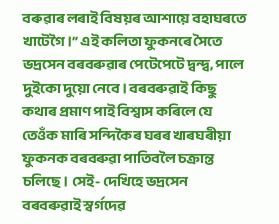বৰুৱাৰ লৰাই বিষয়ৰ আশায়ে বহাঘৰতে খাটেগৈ।” এই কলিতা ফুকনৰে সৈতে ভদ্রসেন বৰবৰুৱাৰ পেটেপেটে দ্বন্দ্ব, পালে দুইকো দুয়ো নেবে। বৰবৰুৱাই কিছু কথাৰ প্রমাণ পাই বিশ্বাস কৰিলে যে তেওঁক মাৰি সন্দিকৈৰ ঘৰৰ খাৰঘৰীয়া ফুকনক বৰবৰুৱা পাতিবলৈ চক্ৰান্ত চলিছে। সেই- দেখিহে ভদ্রসেন বৰবৰুৱাই স্বৰ্গদেৱ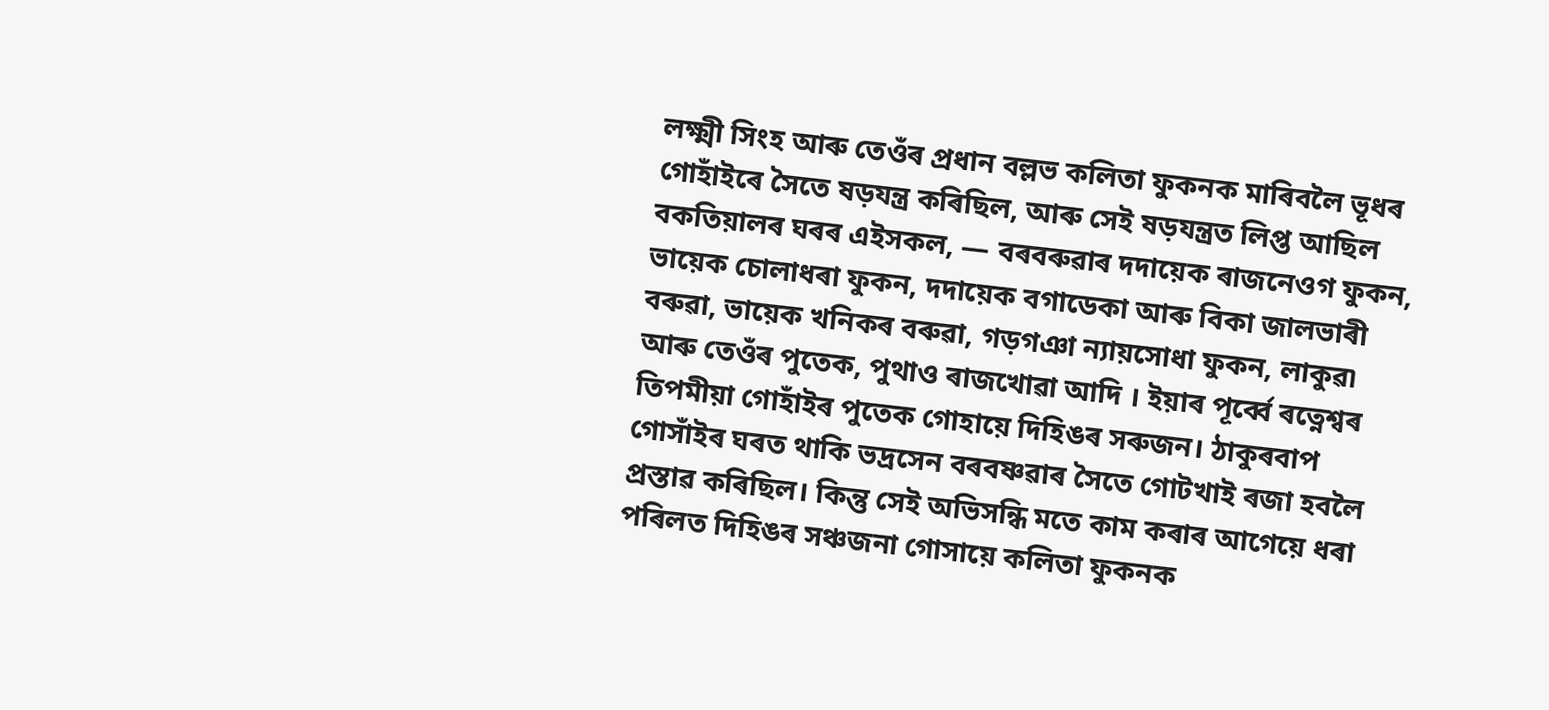লক্ষ্মী সিংহ আৰু তেওঁৰ প্রধান বল্লভ কলিতা ফুকনক মাৰিবলৈ ভূধৰ গোহাঁইৰে সৈতে ষড়যন্ত্ৰ কৰিছিল, আৰু সেই ষড়যন্ত্ৰত লিপ্ত আছিল বকতিয়ালৰ ঘৰৰ এইসকল, — বৰবৰুৱাৰ দদায়েক ৰাজনেওগ ফুকন, ভায়েক চোলাধৰা ফুকন, দদায়েক বগাডেকা আৰু বিকা জালভাৰী বৰুৱা, ভায়েক খনিকৰ বৰুৱা, গড়গঞা ন্যায়সোধা ফুকন, লাকুৱ৷ আৰু তেওঁৰ পুতেক, পুথাও ৰাজখোৱা আদি । ইয়াৰ পূৰ্ব্বে ৰত্নেশ্বৰ তিপমীয়া গোহাঁইৰ পুতেক গোহায়ে দিহিঙৰ সৰুজন। ঠাকুৰবাপ গোসাঁইৰ ঘৰত থাকি ভদ্রসেন বৰবষ্ণৱাৰ সৈতে গোটখাই ৰজা হবলৈ প্ৰস্তাৱ কৰিছিল। কিন্তু সেই অভিসন্ধি মতে কাম কৰাৰ আগেয়ে ধৰা পৰিলত দিহিঙৰ সঞ্চজনা গোসায়ে কলিতা ফুকনক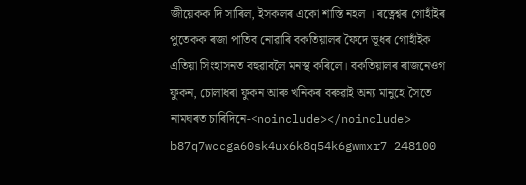জীয়েকক দি সাৰিল, ইসকলৰ একো শাস্তি নহল । ৰত্নেশ্বৰ গোহাঁইৰ পুতেকক ৰজা পাতিব নোৱাৰি বকতিয়ালৰ ফৈদে ভূধৰ গোহাঁইক এতিয়া সিংহাসনত বহুৱাবলৈ মনস্থ কৰিলে। বকতিয়ালৰ ৰাজনেওগ ফুকন, চোলাধৰা ফুকন আৰু খনিকৰ বৰুৱাই অন্য মানুহে সৈতে নামঘৰত চাৰিদিনে-<noinclude></noinclude> b87q7wccga60sk4ux6k8q54k6gwmxr7 248100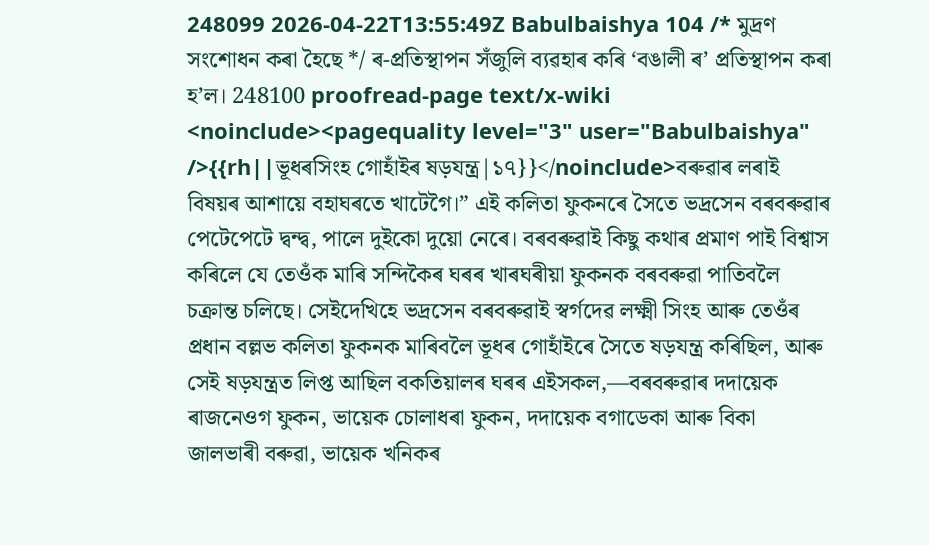248099 2026-04-22T13:55:49Z Babulbaishya 104 /* মুদ্ৰণ সংশোধন কৰা হৈছে */ ৰ-প্ৰতিস্থাপন সঁজুলি ব্যৱহাৰ কৰি ‘বঙালী ৰ’ প্ৰতিস্থাপন কৰা হ’ল। 248100 proofread-page text/x-wiki <noinclude><pagequality level="3" user="Babulbaishya" />{{rh||ভূধৰসিংহ গোহাঁইৰ ষড়যন্ত্ৰ|১৭}}</noinclude>বৰুৱাৰ লৰাই বিষয়ৰ আশায়ে বহাঘৰতে খাটেগৈ।” এই কলিতা ফুকনৰে সৈতে ভদ্ৰসেন বৰবৰুৱাৰ পেটেপেটে দ্বন্দ্ব, পালে দুইকো দুয়ো নেৰে। বৰবৰুৱাই কিছু কথাৰ প্ৰমাণ পাই বিশ্বাস কৰিলে যে তেওঁক মাৰি সন্দিকৈৰ ঘৰৰ খাৰঘৰীয়া ফুকনক বৰবৰুৱা পাতিবলৈ চক্ৰান্ত চলিছে। সেইদেখিহে ভদ্ৰসেন বৰবৰুৱাই স্বৰ্গদেৱ লক্ষ্মী সিংহ আৰু তেওঁৰ প্ৰধান বল্লভ কলিতা ফুকনক মাৰিবলৈ ভূধৰ গোহাঁইৰে সৈতে ষড়যন্ত্ৰ কৰিছিল, আৰু সেই ষড়যন্ত্ৰত লিপ্ত আছিল বকতিয়ালৰ ঘৰৰ এইসকল,—বৰবৰুৱাৰ দদায়েক ৰাজনেওগ ফুকন, ভায়েক চোলাধৰা ফুকন, দদায়েক বগাডেকা আৰু বিকা জালভাৰী বৰুৱা, ভায়েক খনিকৰ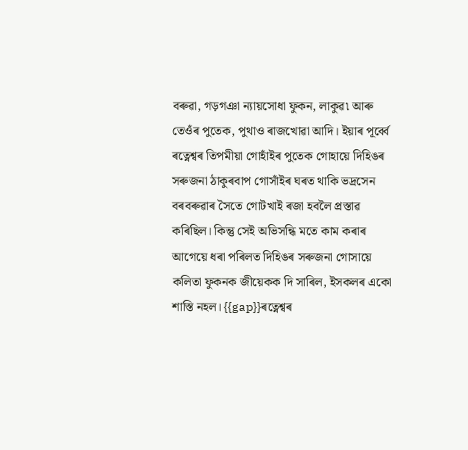বৰুৱা, গড়গঞা ন্যায়সোধা ফুকন, লাকুৱ৷ আৰু তেওঁৰ পুতেক, পুথাও ৰাজখোৱা আদি। ইয়াৰ পূৰ্ব্বে ৰত্নেশ্বৰ তিপমীয়া গোহাঁইৰ পুতেক গোহায়ে দিহিঙৰ সৰুজনা ঠাকুৰবাপ গোসাঁইৰ ঘৰত থাকি ভদ্ৰসেন বৰবৰুৱাৰ সৈতে গোটখাই ৰজা হবলৈ প্ৰস্তাৱ কৰিছিল। কিন্তু সেই অভিসন্ধি মতে কাম কৰাৰ আগেয়ে ধৰা পৰিলত দিহিঙৰ সৰুজনা গোসায়ে কলিতা ফুকনক জীয়েকক দি সাৰিল, ইসকলৰ একো শাস্তি নহল। {{gap}}ৰত্নেশ্বৰ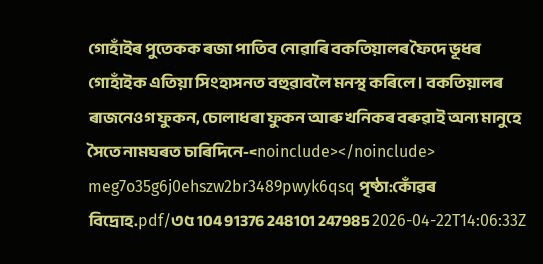গোহাঁইৰ পুতেকক ৰজা পাতিব নোৱাৰি বকতিয়ালৰ ফৈদে ভূধৰ গোহাঁইক এতিয়া সিংহাসনত বহুৱাবলৈ মনস্থ কৰিলে। বকতিয়ালৰ ৰাজনেওগ ফুকন, চোলাধৰা ফুকন আৰু খনিকৰ বৰুৱাই অন্য মানুহে সৈতে নামঘৰত চাৰিদিনে-<noinclude></noinclude> meg7o35g6j0ehszw2br3489pwyk6qsq পৃষ্ঠা:কোঁৱৰ বিদ্ৰোহ.pdf/৩৫ 104 91376 248101 247985 2026-04-22T14:06:33Z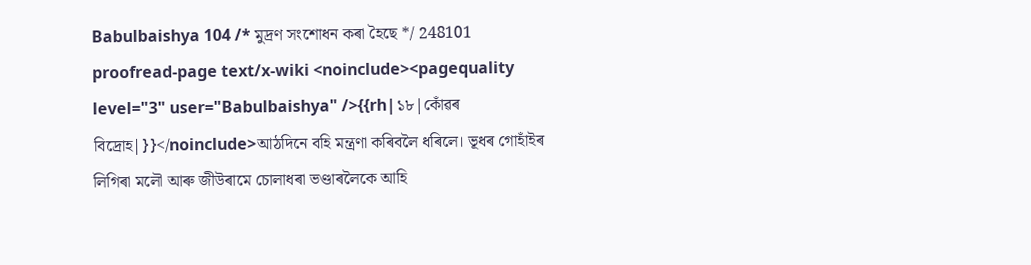Babulbaishya 104 /* মুদ্ৰণ সংশোধন কৰা হৈছে */ 248101 proofread-page text/x-wiki <noinclude><pagequality level="3" user="Babulbaishya" />{{rh|১৮|কোঁৱৰ বিদ্ৰোহ|}}</noinclude>আঠদিনে বহি মন্ত্ৰণা কৰিবলৈ ধৰিলে। ভূধৰ গোহাঁইৰ লিগিৰা মলৌ আৰু জীউৰামে চোলাধৰা ভণ্ডাৰলৈকে আহি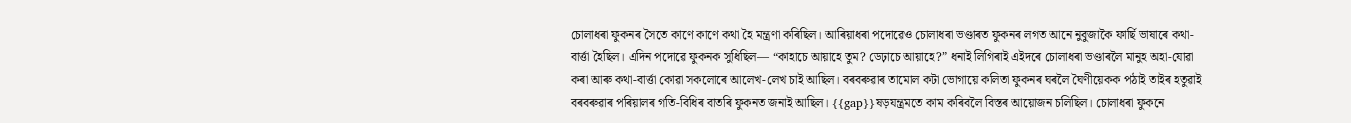চোলাধৰা ফুকনৰ সৈতে কাণে কাণে কথা হৈ মন্ত্ৰণা কৰিছিল। আৰিয়াধৰা পদোৱেও চোলাধৰা ভণ্ডাৰত ফুকনৰ লগত আনে নুবুজাকৈ ফাৰ্ছি ভাষাৰে কথা-বাৰ্ত্তা হৈছিল। এদিন পদোৱে ফুকনক সুধিছিল— “কাহাচে আয়াহে তুম? ডেঢ়াচে আয়াহে?” ধনাই লিগিৰাই এইদৰে চোলাধৰা ভণ্ডাৰলৈ মানুহ অহা-যোৱা কৰা আৰু কথা-বাৰ্ত্তা কোৱা সকলোৰে আলেখ-লেখ চাই আছিল। বৰবৰুৱাৰ তামোল কটা ভোগায়ে কলিতা ফুকনৰ ঘৰলৈ ঘৈণীয়েকক পঠাই তাইৰ হতুৱাই বৰবৰুৱাৰ পৰিয়ালৰ গতি-বিধিৰ বাতৰি ফুকনত জনাই আছিল। {{gap}}ষড়যন্ত্রমতে কাম কৰিবলৈ বিস্তৰ আয়োজন চলিছিল। চোলাধৰা ফুকনে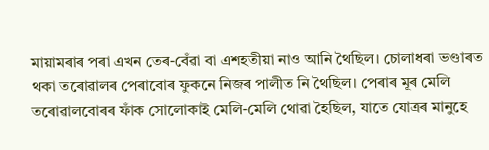মায়ামৰাৰ পৰা এখন তেৰ-বেঁৱা বা এশহতীয়া নাও আনি থৈছিল। চোলাধৰা ভণ্ডাৰত থকা তৰোৱালৰ পেৰাবোৰ ফুকনে নিজৰ পালীত নি থৈছিল। পেৰাৰ মূৰ মেলি তৰোৱালবোৰৰ ফাঁক সোলোকাই মেলি-মেলি থোৱা হৈছিল, যাতে যোত্ৰৰ মানুহে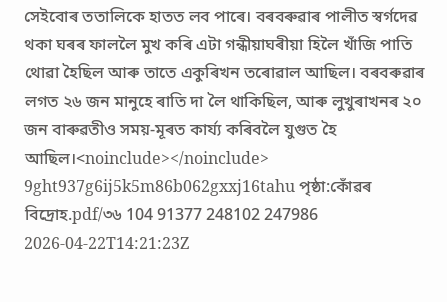সেইবোৰ ততালিকে হাতত লব পাৰে। বৰবৰুৱাৰ পালীত স্বৰ্গদেৱ থকা ঘৰৰ ফাললৈ মুখ কৰি এটা গন্ধীয়াঘৰীয়া হিলৈ খাঁজি পাতি থোৱা হৈছিল আৰু তাতে একুৰিখন তৰোৱাল আছিল। বৰবৰুৱাৰ লগত ২৬ জন মানুহে ৰাতি দা লৈ থাকিছিল, আৰু লুখুৰাখনৰ ২০ জন বাৰুৱতীও সময়-মূৰত কাৰ্য্য কৰিবলৈ যুগুত হৈ আছিল।<noinclude></noinclude> 9ght937g6ij5k5m86b062gxxj16tahu পৃষ্ঠা:কোঁৱৰ বিদ্ৰোহ.pdf/৩৬ 104 91377 248102 247986 2026-04-22T14:21:23Z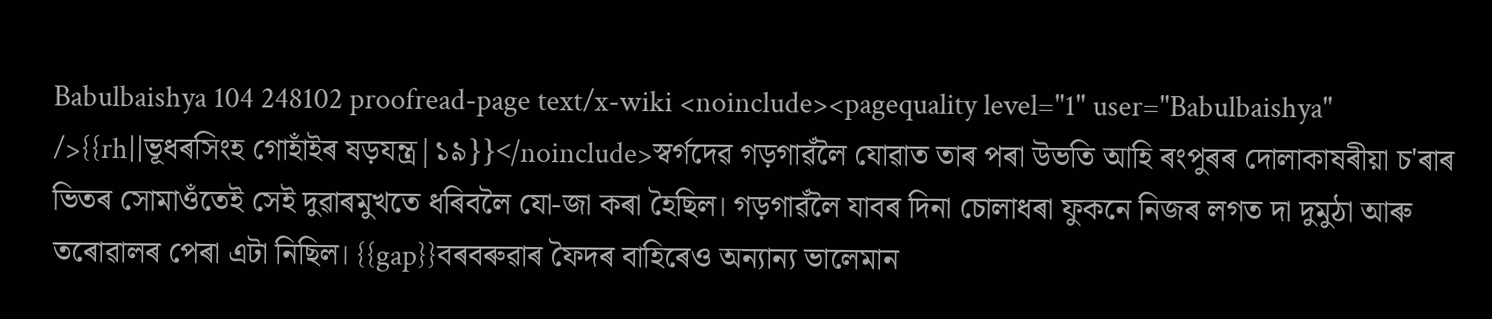Babulbaishya 104 248102 proofread-page text/x-wiki <noinclude><pagequality level="1" user="Babulbaishya" />{{rh||ভূধৰসিংহ গোহাঁইৰ ষড়যন্ত্র|১৯}}</noinclude>স্বৰ্গদেৱ গড়গাৱঁলৈ যোৱাত তাৰ পৰা উভতি আহি ৰংপুৰৰ দোলাকাষৰীয়া চ'ৰাৰ ভিতৰ সোমাওঁতেই সেই দুৱাৰমুখতে ধৰিবলৈ যো-জা কৰা হৈছিল। গড়গাৱঁলৈ যাবৰ দিনা চোলাধৰা ফুকনে নিজৰ লগত দা দুমুঠা আৰু তৰোৱালৰ পেৰা এটা নিছিল। {{gap}}বৰবৰুৱাৰ ফৈদৰ বাহিৰেও অন্যান্য ভালেমান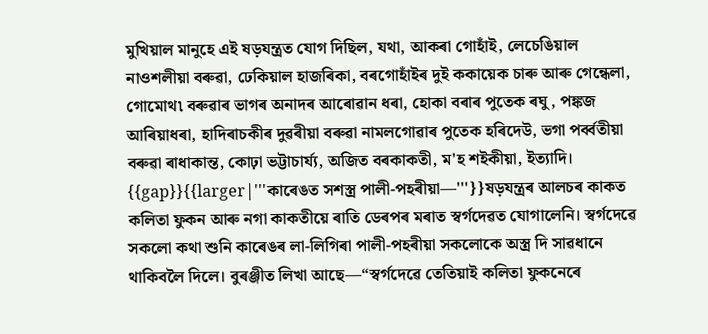মুখিয়াল মানুহে এই ষড়যন্ত্রত যোগ দিছিল, যথা, আকৰা গোহাঁই, লেচেঙিয়াল নাওশলীয়া বৰুৱা, ঢেকিয়াল হাজৰিকা, বৰগোহাঁইৰ দুই ককায়েক চাৰু আৰু গেন্ধেলা, গোমোথ৷ বৰুৱাৰ ভাগৰ অনাদৰ আৰোৱান ধৰা, হোকা বৰাৰ পুতেক ৰঘু, পঙ্কজ আৰিয়াধৰা, হাদিৰাচকীৰ দুৱৰীয়া বৰুৱা নামলগোৱাৰ পুতেক হৰিদেউ, ভগা পৰ্ব্বতীয়া বৰুৱা ৰাধাকান্ত, কোঢ়া ভট্টাচাৰ্য্য, অজিত বৰকাকতী, ম'হ শ‍ইকীয়া, ইত্যাদি। {{gap}}{{larger|'''কাৰেঙত সশস্ত্ৰ পালী-পহৰীয়া—'''}}ষড়যন্ত্ৰৰ আলচৰ কাকত কলিতা ফুকন আৰু নগা কাকতীয়ে ৰাতি ডেৰপৰ মৰাত স্বৰ্গদেৱত যোগালেনি। স্বৰ্গদেৱে সকলো কথা শুনি কাৰেঙৰ লা-লিগিৰা পালী-পহৰীয়া সকলোকে অস্ত্র দি সাৱধানে থাকিবলৈ দিলে। বুৰঞ্জীত লিখা আছে—“স্বৰ্গদেৱে তেতিয়াই কলিতা ফুকনেৰে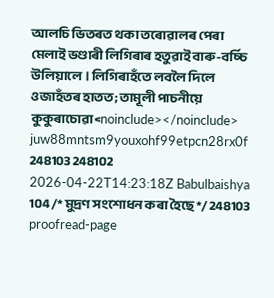আলচি ভিতৰত থকা তৰোৱালৰ পেৰা মেলাই ভণ্ডাৰী লিগিৰাৰ হতুৱাই বাৰু-বৰ্চ্চি উলিয়ালে। লিগিৰাহঁতে লবলৈ দিলে ওজাহঁতৰ হাতত; তামূলী পাচনীয়ে কুকুৰাচোৱা<noinclude></noinclude> juw88mntsm9youxohf99etpcn28rx0f 248103 248102 2026-04-22T14:23:18Z Babulbaishya 104 /* মুদ্ৰণ সংশোধন কৰা হৈছে */ 248103 proofread-page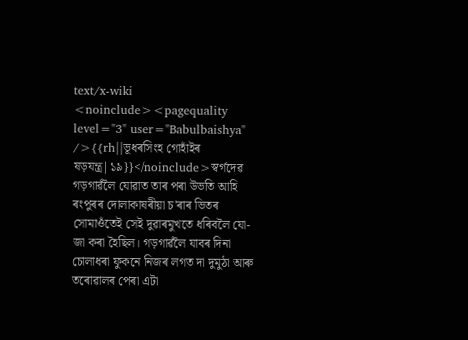text/x-wiki <noinclude><pagequality level="3" user="Babulbaishya" />{{rh||ভূধৰসিংহ গোহাঁইৰ ষড়যন্ত্র|১৯}}</noinclude>স্বৰ্গদেৱ গড়গাৱঁলৈ যোৱাত তাৰ পৰা উভতি আহি ৰংপুৰৰ দোলাকাষৰীয়া চ'ৰাৰ ভিতৰ সোমাওঁতেই সেই দুৱাৰমুখতে ধৰিবলৈ যো-জা কৰা হৈছিল। গড়গাৱঁলৈ যাবৰ দিনা চোলাধৰা ফুকনে নিজৰ লগত দা দুমুঠা আৰু তৰোৱালৰ পেৰা এটা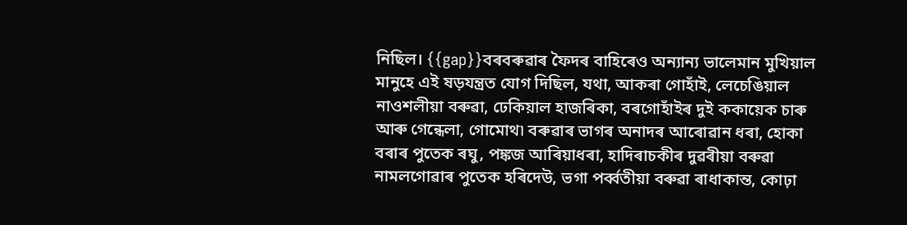নিছিল। {{gap}}বৰবৰুৱাৰ ফৈদৰ বাহিৰেও অন্যান্য ভালেমান মুখিয়াল মানুহে এই ষড়যন্ত্রত যোগ দিছিল, যথা, আকৰা গোহাঁই, লেচেঙিয়াল নাওশলীয়া বৰুৱা, ঢেকিয়াল হাজৰিকা, বৰগোহাঁইৰ দুই ককায়েক চাৰু আৰু গেন্ধেলা, গোমোথ৷ বৰুৱাৰ ভাগৰ অনাদৰ আৰোৱান ধৰা, হোকা বৰাৰ পুতেক ৰঘু, পঙ্কজ আৰিয়াধৰা, হাদিৰাচকীৰ দুৱৰীয়া বৰুৱা নামলগোৱাৰ পুতেক হৰিদেউ, ভগা পৰ্ব্বতীয়া বৰুৱা ৰাধাকান্ত, কোঢ়া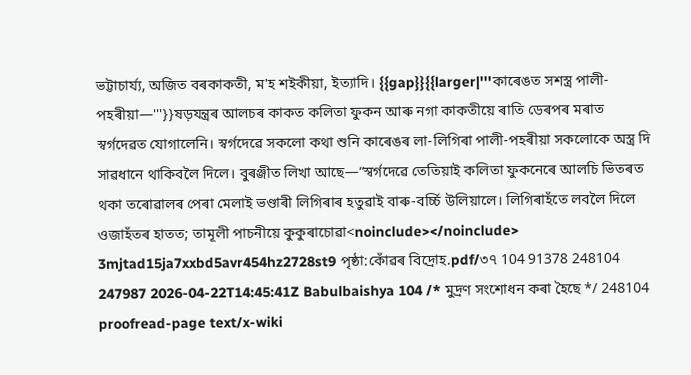ভট্টাচাৰ্য্য, অজিত বৰকাকতী, ম'হ শ‍ইকীয়া, ইত্যাদি। {{gap}}{{larger|'''কাৰেঙত সশস্ত্ৰ পালী-পহৰীয়া—'''}}ষড়যন্ত্ৰৰ আলচৰ কাকত কলিতা ফুকন আৰু নগা কাকতীয়ে ৰাতি ডেৰপৰ মৰাত স্বৰ্গদেৱত যোগালেনি। স্বৰ্গদেৱে সকলো কথা শুনি কাৰেঙৰ লা-লিগিৰা পালী-পহৰীয়া সকলোকে অস্ত্র দি সাৱধানে থাকিবলৈ দিলে। বুৰঞ্জীত লিখা আছে—“স্বৰ্গদেৱে তেতিয়াই কলিতা ফুকনেৰে আলচি ভিতৰত থকা তৰোৱালৰ পেৰা মেলাই ভণ্ডাৰী লিগিৰাৰ হতুৱাই বাৰু-বৰ্চ্চি উলিয়ালে। লিগিৰাহঁতে লবলৈ দিলে ওজাহঁতৰ হাতত; তামূলী পাচনীয়ে কুকুৰাচোৱা<noinclude></noinclude> 3mjtad15ja7xxbd5avr454hz2728st9 পৃষ্ঠা:কোঁৱৰ বিদ্ৰোহ.pdf/৩৭ 104 91378 248104 247987 2026-04-22T14:45:41Z Babulbaishya 104 /* মুদ্ৰণ সংশোধন কৰা হৈছে */ 248104 proofread-page text/x-wiki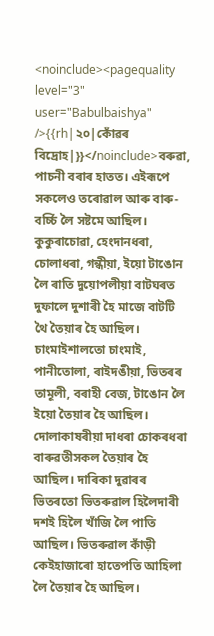<noinclude><pagequality level="3" user="Babulbaishya" />{{rh|২০|কোঁৱৰ বিদ্ৰোহ|}}</noinclude>বৰুৱা, পাচনী বৰাৰ হাতত। এইৰূপে সকলেও তৰোৱাল আৰু বাৰু-বৰ্চ্চি লৈ সষ্টমে আছিল। কুকুৰাচোৱা, হেংদানধৰা, চোলাধৰা, গন্ধীয়া, ইয়ো টাঙোন লৈ ৰাতি দুয়োপলীয়া বাটঘৰত দুফালে দুশাৰী হৈ মাজে বাটটি থৈ তৈয়াৰ হৈ আছিল। চাংমাইশালতো চাংমাই, পানীতোলা, ৰাইদঙীয়া, ভিতৰৰ তামূলী, বৰাহী বেজ, টাঙোন লৈ ইয়ো তৈয়াৰ হৈ আছিল। দোলাকাষৰীয়া দাধৰা চোকৰধৰা বাৰুৱতীসকল তৈয়াৰ হৈ আছিল। দাৰিকা দুৱাৰৰ ভিতৰতো ভিতৰুৱাল হিলৈদাৰী দশই হিলৈ খাঁজি লৈ পাতি আছিল। ভিতৰুৱাল কাঁড়ী কেইহাজাৰো হাতেপতি আহিলা লৈ তৈয়াৰ হৈ আছিল।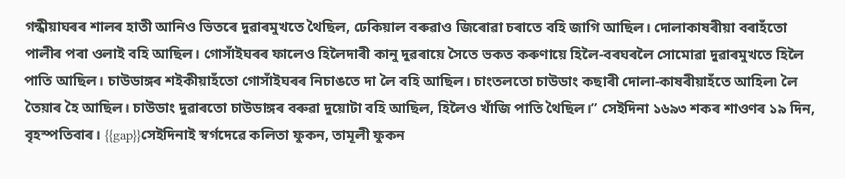গন্ধীয়াঘৰৰ শালৰ হাতী আনিও ভিতৰে দুৱাৰমুখতে থৈছিল, ঢেকিয়াল বৰুৱাও জিৰোৱা চৰাতে বহি জাগি আছিল। দোলাকাষৰীয়া বৰাহঁতো পালীৰ পৰা ওলাই বহি আছিল। গোসাঁইঘৰৰ ফালেও হিলৈদাৰী কানু দুৱৰায়ে সৈতে ভকত কৰুণায়ে হিলৈ-বৰঘৰলৈ সোমোৱা দুৱাৰমুখতে হিলৈ পাতি আছিল। চাউডাঙ্গৰ শ‍ইকীয়াহঁতো গোসাঁইঘৰৰ নিচাঙতে দা লৈ বহি আছিল। চাংতলতো চাউডাং কছাৰী দোলা-কাষৰীয়াহঁতে আহিল৷ লৈ তৈয়াৰ হৈ আছিল। চাউডাং দুৱাৰতো চাউডাঙ্গৰ বৰুৱা দুয়োটা বহি আছিল, হিলৈও খাঁজি পাতি থৈছিল।” সেইদিনা ১৬৯৩ শকৰ শাওণৰ ১৯ দিন, বৃহস্পতিবাৰ। {{gap}}সেইদিনাই স্বৰ্গদেৱে কলিতা ফুকন, তামূলী ফুকন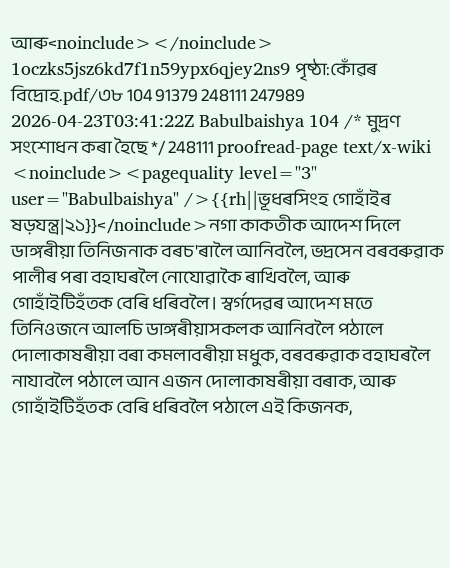আৰু<noinclude></noinclude> 1oczks5jsz6kd7f1n59ypx6qjey2ns9 পৃষ্ঠা:কোঁৱৰ বিদ্ৰোহ.pdf/৩৮ 104 91379 248111 247989 2026-04-23T03:41:22Z Babulbaishya 104 /* মুদ্ৰণ সংশোধন কৰা হৈছে */ 248111 proofread-page text/x-wiki <noinclude><pagequality level="3" user="Babulbaishya" />{{rh||ভূধৰসিংহ গোহাঁইৰ ষড়যন্ত্র|২১}}</noinclude>নগা কাকতীক আদেশ দিলে ডাঙ্গৰীয়া তিনিজনাক বৰচ'ৰালৈ আনিবলৈ, ভদ্ৰসেন বৰবৰুৱাক পালীৰ পৰা বহাঘৰলৈ নোযোৱাকৈ ৰাখিবলৈ, আৰু গোহাঁইটিহঁতক বেৰি ধৰিবলৈ। স্বৰ্গদেৱৰ আদেশ মতে তিনিওজনে আলচি ডাঙ্গৰীয়াসকলক আনিবলৈ পঠালে দোলাকাষৰীয়া বৰা কমলাবৰীয়া মধুক, বৰবৰুৱাক বহাঘৰলৈ নাযাবলৈ পঠালে আন এজন দোলাকাষৰীয়া বৰাক, আৰু গোহাঁইটিহঁতক বেৰি ধৰিবলৈ পঠালে এই কিজনক,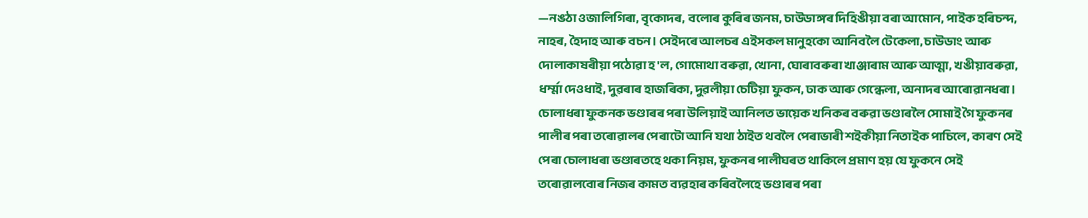—নঙঠা ওজালিগিৰা, বৃকোদৰ, বলোৰ কুৰিৰ জনম, চাউডাঙ্গৰ দিহিঙীয়া বৰা আমোন, পাইক হৰিচন্দ, নাহৰ, হৈদাহ আৰু বচন। সেইদৰে আলচৰ এইসকল মানুহকো আনিবলৈ টেকেলা, চাউডাং আৰু দোলাকাষৰীয়া পঠোৱা হ'ল, গোমোথা বৰুৱা, খোনা, ঘোৰাবৰুৰা খাঞ্জাৰাম আৰু আত্মা, খঙীয়াবৰুৱা, ধৰ্ম্মা দেওধাই, দুৱৰাৰ হাজৰিকা, দুৱলীয়া চেটিয়া ফুকন, ঢাক আৰু গেন্ধেলা, অনাদৰ আৰোৱানধৰা। চোলাধৰা ফুকনক ভণ্ডাৰৰ পৰা উলিয়াই আনিলত ভায়েক খনিকৰ বৰুৱা ভণ্ডাৰলৈ সোমাই গৈ ফুকনৰ পালীৰ পৰা তৰোৱালৰ পেৰাটো আনি যথা ঠাইত থবলৈ পেৰাভাৰী শ‍ইকীয়া নিতাইক পাচিলে, কাৰণ সেই পেৰা চোলাধৰা ভণ্ডাৰতহে থকা নিয়ম, ফুকনৰ পালীঘৰত থাকিলে প্ৰমাণ হয় যে ফুকনে সেই তৰোৱালবোৰ নিজৰ কামত ব্যৱহাৰ কৰিবলৈহে ভণ্ডাৰৰ পৰা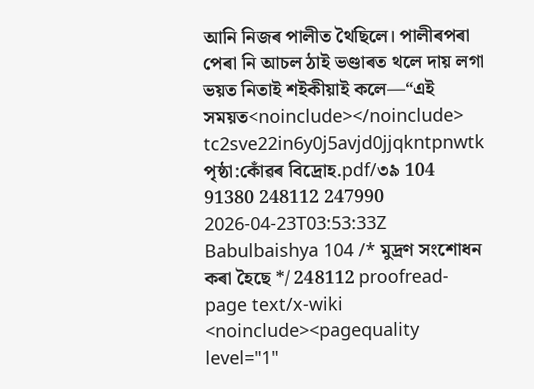আনি নিজৰ পালীত থৈছিলে। পালীৰপৰা পেৰা নি আচল ঠাই ভণ্ডাৰত থলে দায় লগা ভয়ত নিতাই শ‍ইকীয়াই কলে—“এই সময়ত<noinclude></noinclude> tc2sve22in6y0j5avjd0jjqkntpnwtk পৃষ্ঠা:কোঁৱৰ বিদ্ৰোহ.pdf/৩৯ 104 91380 248112 247990 2026-04-23T03:53:33Z Babulbaishya 104 /* মুদ্ৰণ সংশোধন কৰা হৈছে */ 248112 proofread-page text/x-wiki <noinclude><pagequality level="1"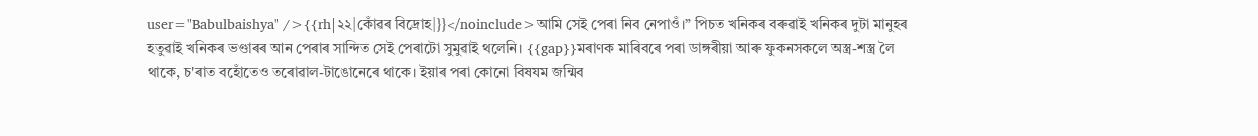user="Babulbaishya" />{{rh|২২|কোঁৱৰ বিদ্ৰোহ|}}</noinclude>আমি সেই পেৰা নিব নেপাওঁ।” পিচত খনিকৰ বৰুৱাই খনিকৰ দুটা মানুহৰ হতুৱাই খনিকৰ ভণ্ডাৰৰ আন পেৰাৰ সান্দিত সেই পেৰাটো সুমুৱাই থলেনি। {{gap}}মৰাণক মাৰিবৰে পৰা ডাঙ্গৰীয়া আৰু ফুকনসকলে অস্ত্র-শস্ত্ৰ লৈ থাকে, চ'ৰাত বহোঁতেও তৰোৱাল-টাঙোনেৰে থাকে। ইয়াৰ পৰা কোনো বিষযম জন্মিব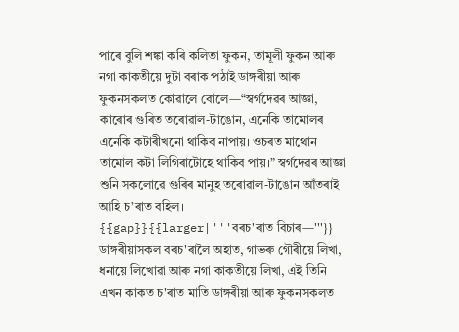পাৰে বুলি শঙ্কা কৰি কলিতা ফুকন, তামূলী ফুকন আৰু নগা কাকতীয়ে দুটা বৰাক পঠাই ডাঙ্গৰীয়া আৰু ফুকনসকলত কোৱালে বোলে—“স্বৰ্গদেৱৰ আজ্ঞা, কাৰোৰ গুৰিত তৰোৱাল-টাঙোন, এনেকি তামোলৰ এনেকি কটাৰীখনো থাকিব নাপায়। ওচৰত মাথোন তামোল কটা লিগিৰাটোহে থাকিব পায়।” স্বৰ্গদেৱৰ আজ্ঞা শুনি সকলোৱে গুৰিৰ মানুহ তৰোৱাল-টাঙোন আঁতৰাই আহি চ’ৰাত বহিল। {{gap}}{{larger|'''বৰচ'ৰাত বিচাৰ—'''}} ডাঙ্গৰীয়াসকল বৰচ'ৰালৈ অহাত, গাভৰু গৌৰীয়ে লিখা, ধনায়ে লিখোৱা আৰু নগা কাকতীয়ে লিখা, এই তিনি এখন কাকত চ'ৰাত মাতি ডাঙ্গৰীয়া আৰু ফুকনসকলত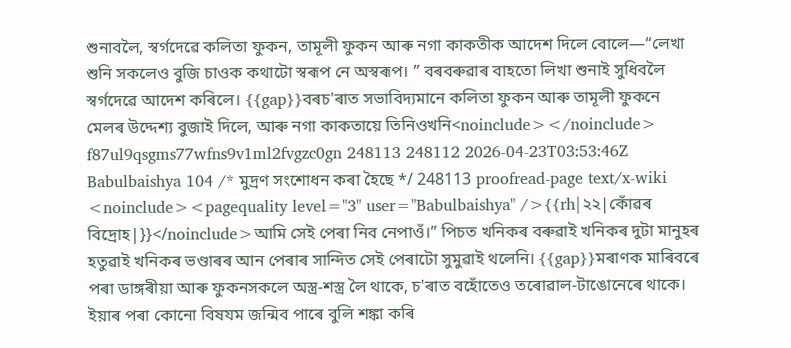শুনাবলৈ, স্বৰ্গদেৱে কলিতা ফুকন, তামূলী ফুকন আৰু নগা কাকতীক আদেশ দিলে বোলে—“লেখা শুনি সকলেও বুজি চাওক কথাটো স্বৰূপ নে অস্বৰূপ। ” বৰবৰুৱাৰ বাহতো লিখা শুনাই সুধিবলৈ স্বৰ্গদেৱে আদেশ কৰিলে। {{gap}}বৰচ'ৰাত সভাবিদ্যমানে কলিতা ফুকন আৰু তামূলী ফুকনে মেলৰ উদ্দেশ্য বুজাই দিলে, আৰু নগা কাকতায়ে তিনিওখনি<noinclude></noinclude> f87ul9qsgms77wfns9v1ml2fvgzc0gn 248113 248112 2026-04-23T03:53:46Z Babulbaishya 104 /* মুদ্ৰণ সংশোধন কৰা হৈছে */ 248113 proofread-page text/x-wiki <noinclude><pagequality level="3" user="Babulbaishya" />{{rh|২২|কোঁৱৰ বিদ্ৰোহ|}}</noinclude>আমি সেই পেৰা নিব নেপাওঁ।” পিচত খনিকৰ বৰুৱাই খনিকৰ দুটা মানুহৰ হতুৱাই খনিকৰ ভণ্ডাৰৰ আন পেৰাৰ সান্দিত সেই পেৰাটো সুমুৱাই থলেনি। {{gap}}মৰাণক মাৰিবৰে পৰা ডাঙ্গৰীয়া আৰু ফুকনসকলে অস্ত্র-শস্ত্ৰ লৈ থাকে, চ'ৰাত বহোঁতেও তৰোৱাল-টাঙোনেৰে থাকে। ইয়াৰ পৰা কোনো বিষযম জন্মিব পাৰে বুলি শঙ্কা কৰি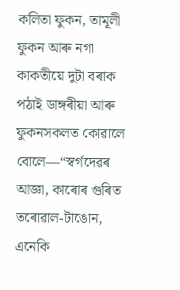কলিতা ফুকন, তামূলী ফুকন আৰু নগা কাকতীয়ে দুটা বৰাক পঠাই ডাঙ্গৰীয়া আৰু ফুকনসকলত কোৱালে বোলে—“স্বৰ্গদেৱৰ আজ্ঞা, কাৰোৰ গুৰিত তৰোৱাল-টাঙোন, এনেকি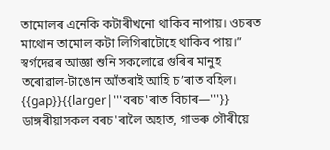তামোলৰ এনেকি কটাৰীখনো থাকিব নাপায়। ওচৰত মাথোন তামোল কটা লিগিৰাটোহে থাকিব পায়।” স্বৰ্গদেৱৰ আজ্ঞা শুনি সকলোৱে গুৰিৰ মানুহ তৰোৱাল-টাঙোন আঁতৰাই আহি চ’ৰাত বহিল। {{gap}}{{larger|'''বৰচ'ৰাত বিচাৰ—'''}} ডাঙ্গৰীয়াসকল বৰচ'ৰালৈ অহাত, গাভৰু গৌৰীয়ে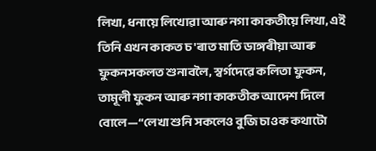লিখা, ধনায়ে লিখোৱা আৰু নগা কাকতীয়ে লিখা, এই তিনি এখন কাকত চ'ৰাত মাতি ডাঙ্গৰীয়া আৰু ফুকনসকলত শুনাবলৈ, স্বৰ্গদেৱে কলিতা ফুকন, তামূলী ফুকন আৰু নগা কাকতীক আদেশ দিলে বোলে—“লেখা শুনি সকলেও বুজি চাওক কথাটো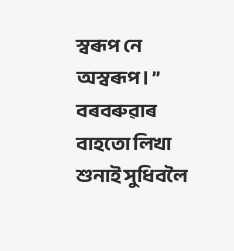স্বৰূপ নে অস্বৰূপ। ” বৰবৰুৱাৰ বাহতো লিখা শুনাই সুধিবলৈ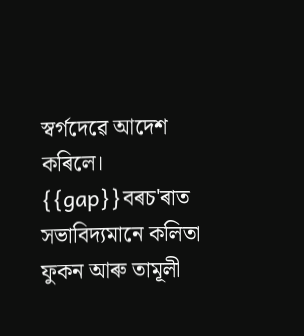স্বৰ্গদেৱে আদেশ কৰিলে। {{gap}}বৰচ'ৰাত সভাবিদ্যমানে কলিতা ফুকন আৰু তামূলী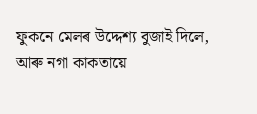ফুকনে মেলৰ উদ্দেশ্য বুজাই দিলে, আৰু নগা কাকতায়ে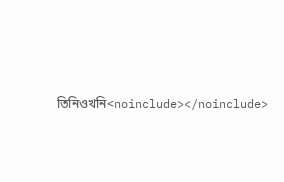তিনিওখনি<noinclude></noinclude>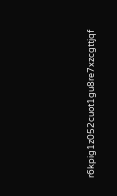r6kpig1z052cuot1gu8re7xzcgttjqf